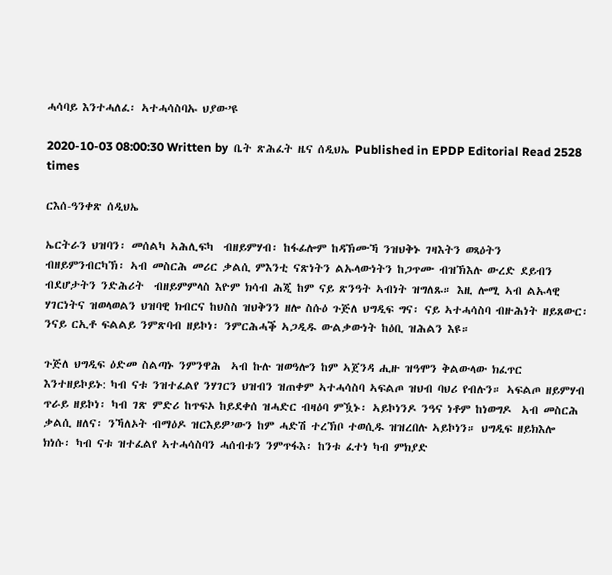ሓሳባይ እንተሓለፈ፡ ኣተሓሳስባኡ ህያው’ዩ

2020-10-03 08:00:30 Written by  ቤት ጽሕፈት ዜና ሰዲህኤ Published in EPDP Editorial Read 2528 times

ርእሰ-ዓንቀጽ ሰዲህኤ

ኤርትራን ህዝባን፡ መሰልካ ኣሕሊፍካ  ብዘይምሃብ፡ ከፋፊሎም ከዳኽሙኻ ንዝህቅኑ ገዛእትን ወጻዕትን  ብዘይምንብርካኽ፡ ኣብ መስርሕ መሪር ቃልሲ ምእንቲ ናጽነትን ልኡላውነትን ከጋጥሙ ብዝኽእሉ ውረድ ደይብን ብደሆታትን ንድሕሪት  ብዘይምምላስ እዮም ክሳብ ሕጂ ከም ናይ ጽንዓት ኣብነት ዝግለጹ። እዚ ሎሚ ኣብ ልኡላዊ ሃገርነትና ዝወላወልን ህዝባዊ ክብርና ከህስስ ዝህቅንን ዘሎ ስሱዕ ጉጅለ ህግዲፍ ግና፡ ናይ ኣተሓሳስባ ብዙሕነት ዘይጸውር፡ ንናይ ርኢቶ ፍልልይ ንምጽባብ ዘይኮነ፡ ንምርሕሓቕ ኣጋዲዱ ውልቃውነት ከዕቢ ዝሕልን እዩ።

ጉጅለ ህግዲፍ ዕድመ ስልጣኑ ንምንዋሕ  ኣብ ኩሉ ዝወዓሎን ከም ኣጀንዳ ሒዙ ዝዓሞን ቅልውላው ክፈጥር እንተዘይኮይኑ: ካብ ናቱ ንዝተፈልየ ንሃገርን ህዝብን ዝጠቀም ኣተሓሳስባ ኣፍልጦ ዝህብ ባህሪ የብሉን። ኣፍልጦ ዘይምሃብ ጥራይ ዘይኮነ፡ ካብ ገጽ ምድሪ ከጥፍኦ ከይደቀሰ ዝሓድር ብዛዕባ ምዃኑ፡ ኣይኮነንዶ ንዓና ነቶም ከነወግዶ  ኣብ መስርሕ ቃልሲ ዘለና፡ ንኻለኦት ብማዕዶ ዝርእይዎ’ውን ከም ሓድሽ ተረኽቦ ተወሲዱ ዝዝረበሉ ኣይኮነን። ህግዲፍ ዘይክእሎ ክነሱ፡ ካብ ናቱ ዝተፈልየ ኣተሓሳስባን ሓሰብቱን ንምጥፋእ፡ ከንቱ ፈተነ ካብ ምክያድ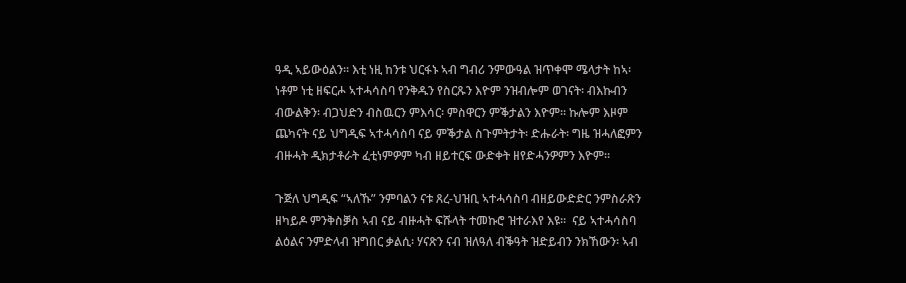ዓዲ ኣይውዕልን። እቲ ነዚ ከንቱ ህርፋኑ ኣብ ግብሪ ንምውዓል ዝጥቀሞ ሜላታት ከኣ፡ ነቶም ነቲ ዘፍርሖ ኣተሓሳስባ የንቅዱን የስርጹን እዮም ንዝብሎም ወገናት፡ ብእኩብን ብውልቅን፡ ብጋህድን ብስዉርን ምእሳር፡ ምስዋርን ምቕታልን እዮም። ኩሎም እዞም ጨካናት ናይ ህግዲፍ ኣተሓሳስባ ናይ ምቕታል ስጉምትታት፡ ድሑራት፡ ግዜ ዝሓለፎምን ብዙሓት ዲክታቶራት ፈቲነምዎም ካብ ዘይተርፍ ውድቀት ዘየድሓንዎምን እዮም።

ጉጅለ ህግዲፍ “ኣለኹ” ንምባልን ናቱ ጸረ-ህዝቢ ኣተሓሳስባ ብዘይውድድር ንምስራጽን ዘካይዶ ምንቅስቓስ ኣብ ናይ ብዙሓት ፍሹላት ተመኩሮ ዝተራእየ እዩ።  ናይ ኣተሓሳስባ ልዕልና ንምድላብ ዝግበር ቃልሲ፡ ሃናጽን ናብ ዝለዓለ ብቕዓት ዝድይብን ንክኸውን፡ ኣብ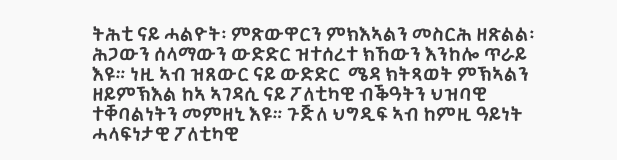ትሕቲ ናይ ሓልዮት፡ ምጽውዋርን ምክእኣልን መስርሕ ዘጽልል፡ ሕጋውን ሰላማውን ውድድር ዝተሰረተ ክኸውን እንከሎ ጥራይ እዩ። ነዚ ኣብ ዝጸውር ናይ ውድድር  ሜዳ ክትጻወት ምኽኣልን ዘይምኽእል ከኣ ኣገዳሲ ናይ ፖለቲካዊ ብቕዓትን ህዝባዊ ተቐባልነትን መምዘኒ እዩ። ጉጅለ ህግዲፍ ኣብ ከምዚ ዓይነት ሓላፍነታዊ ፖለቲካዊ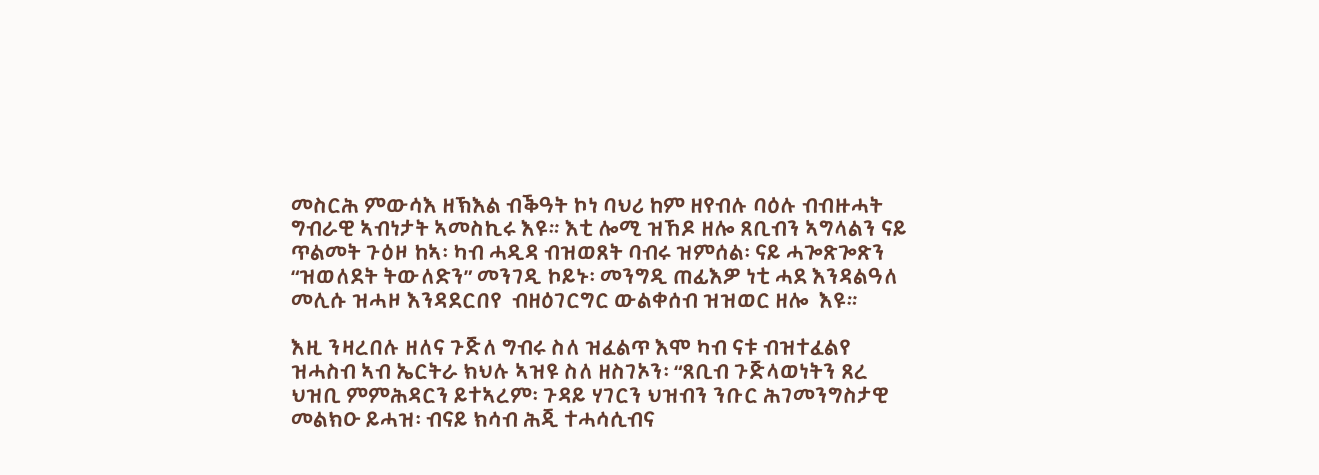መስርሕ ምውሳእ ዘኽእል ብቕዓት ኮነ ባህሪ ከም ዘየብሉ ባዕሉ ብብዙሓት ግብራዊ ኣብነታት ኣመስኪሩ እዩ። እቲ ሎሚ ዝኸዶ ዘሎ ጸቢብን ኣግላልን ናይ ጥልመት ጉዕዞ ከኣ፡ ካብ ሓዲዳ ብዝወጸት ባብሩ ዝምሰል፡ ናይ ሓጐጽጐጽን “ዝወለደት ትውለድን” መንገዲ ኮይኑ፡ መንግዲ ጠፊእዎ ነቲ ሓደ እንዳልዓለ መሊሱ ዝሓዞ እንዳደርበየ  ብዘዕገርግር ውልቀሰብ ዝዝወር ዘሎ  እዩ።

እዚ ንዛረበሉ ዘለና ጉጅለ ግብሩ ስለ ዝፈልጥ እሞ ካብ ናቱ ብዝተፈልየ ዝሓስብ ኣብ ኤርትራ ክህሉ ኣዝዩ ስለ ዘስገኦን፡ “ጸቢብ ጉጅላወነትን ጸረ ህዝቢ ምምሕዳርን ይተኣረም፡ ጉዳይ ሃገርን ህዝብን ንቡር ሕገመንግስታዊ መልክዑ ይሓዝ፡ ብናይ ክሳብ ሕጂ ተሓሳሲብና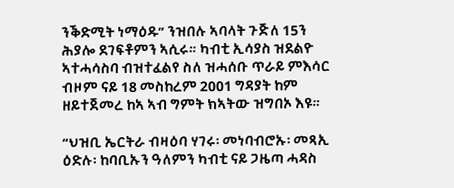ንቕድሚት ነማዕዱ” ንዝበሉ ኣባላት ጉጅለ 15ን ሕያሎ ደገፍቶምን ኣሲሩ። ካብቲ ኢሳያስ ዝደልዮ ኣተሓሳስባ ብዝተፈልየ ስለ ዝሓሰቡ ጥራይ ምእሳር ብዞም ናይ 18 መስከረም 2001 ግዳያት ከም ዘይተጀመረ ከኣ ኣብ ግምት ክኣትው ዝግበኦ እዩ።

“ህዝቢ ኤርትራ ብዛዕባ ሃገሩ፡ መነባብሮኡ፡ መጻኢ ዕድሉ፡ ከባቢኡን ዓለምን ካብቲ ናይ ጋዜጣ ሓዳስ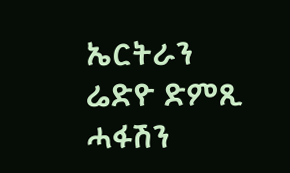ኤርትራን ሬድዮ ድምጺ ሓፋሽን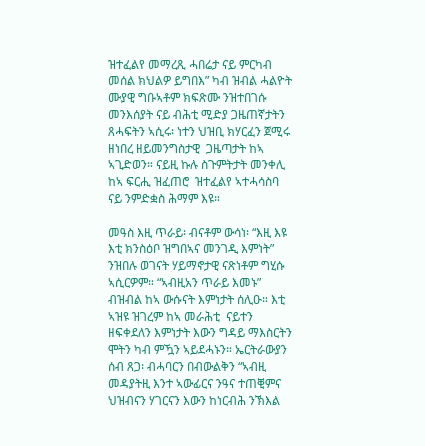ዝተፈልየ መማረጺ ሓበሬታ ናይ ምርካብ መሰል ክህልዎ ይግበእ” ካብ ዝብል ሓልዮት ሙያዊ ግቡኣቶም ክፍጽሙ ንዝተበገሱ መንእሰያት ናይ ብሕቲ ሚድያ ጋዜጠኛታትን ጸሓፍትን ኣሲሩ፡ ነተን ህዝቢ ክሃርፈን ጀሚሩ  ዘነበረ ዘይመንግስታዊ  ጋዜጣታት ከኣ ኣጊድወን። ናይዚ ኩሉ ስጉምትታት መንቀሊ ከኣ ፍርሒ ዝፈጠሮ  ዝተፈልየ ኣተሓሳስባ ናይ ንምድቋስ ሕማም እዩ።

መዓስ እዚ ጥራይ፡ ብናቶም ውሳነ፡ “እዚ እዩ እቲ ክንስዕቦ ዝግበኣና መንገዲ እምነት” ንዝበሉ ወገናት ሃይማኖታዊ ናጽነቶም ግሂሱ ኣሲርዎም። “ኣብዚአን ጥራይ እመኑ” ብዝብል ከኣ ውሱናት እምነታት ሰሊዑ። እቲ ኣዝዩ ዝገረም ከኣ መራሕቲ  ናይተን ዘፍቀደለን እምነታት እውን ግዳይ ማእስርትን ሞትን ካብ ምዃን ኣይደሓኑን። ኤርትራውያን ሰብ ጸጋ፡ ብሓባርን በብውልቅን “ኣብዚ መዳያትዚ እንተ ኣውፊርና ንዓና ተጠቒምና ህዝብናን ሃገርናን እውን ከነርብሕ ንኽእል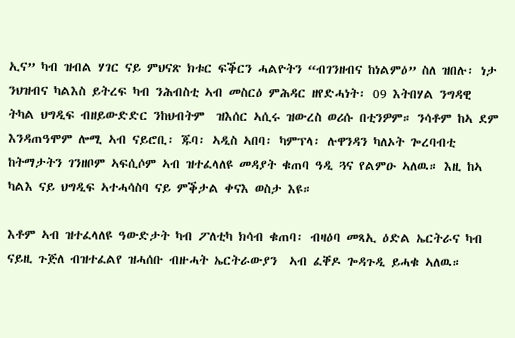ኢና” ካብ ዝብል ሃገር ናይ ምህናጽ ክቱር ፍቕርን ሓልዮትን “ብገንዘብና ከነልምዕ” ስለ ዝበሉ፡ ነታ ንህዝብና ካልእስ ይትረፍ ካብ ንሕብስቲ ኣብ መስርዕ ምሕዳር ዘየድሓነት፡ 09 እትበሃል ንግዳዊ ትካል ህግዲፍ ብዘይውድድር ንከህብትም  ዝእሰር ኣሲሩ ዝውረስ ወሪሱ በቲንዎም። ንሳቶም ከኣ ደም እንዳጠዓሞም ሎሚ ኣብ ናይሮቢ፡ ጁባ፡ ኣዲስ ኣበባ፡ ካምፕላ፡ ሉዋንዳን ካለኦት ጐረባብቲ ከትማታትን ገንዘቦም ኣፍሲሶም ኣብ ዝተፈላለዩ መዳያት ቁጠባ ዓዲ ጓና የልምዑ ኣለዉ። እዚ ከኣ ካልእ ናይ ህግዲፍ ኣተሓሳስባ ናይ ምቕታል ቀናእ ወስታ እዩ።

እቶም ኣብ ዝተፈላለዩ ዓውድታት ካብ ፖለቲካ ክሳብ ቁጠባ፡ ብዛዕባ መጻኢ ዕድል ኤርትራና ካብ ናይዚ ጉጅለ ብዝተፈልየ ዝሓሰቡ ብዙሓት ኤርትራውያን  ኣብ ፈቐዶ ጐዳጉዲ ይሓቁ ኣለዉ።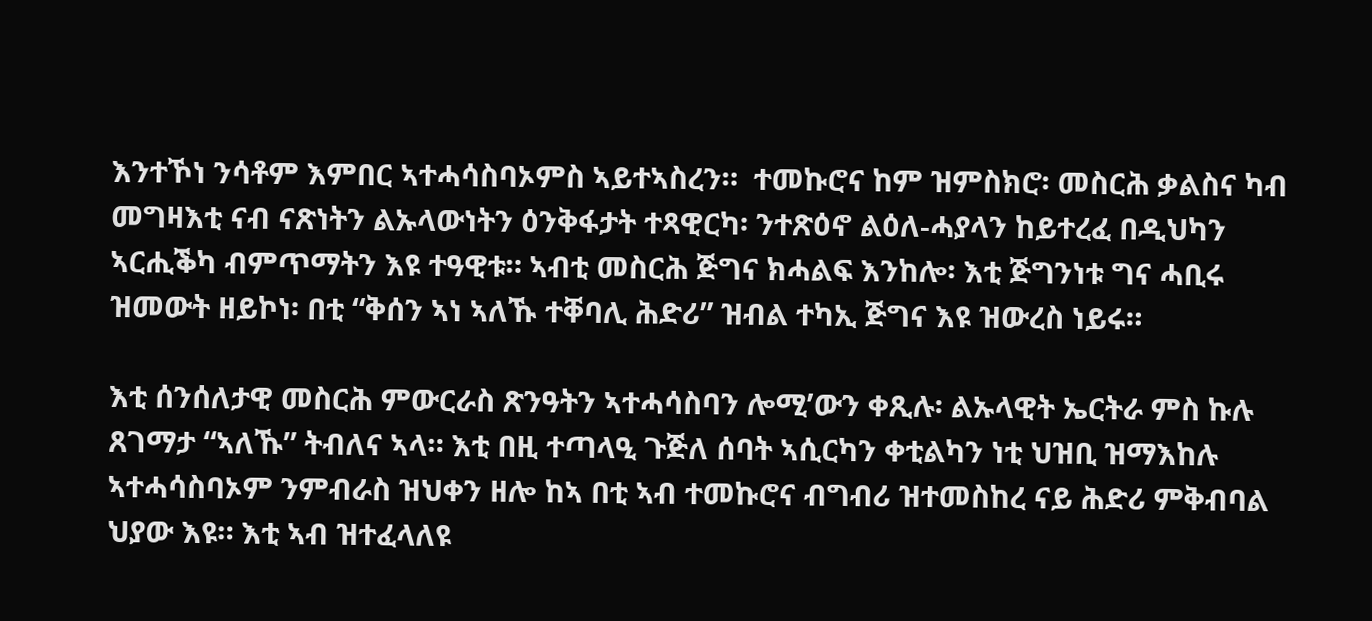እንተኾነ ንሳቶም እምበር ኣተሓሳስባኦምስ ኣይተኣስረን።  ተመኩሮና ከም ዝምስክሮ፡ መስርሕ ቃልስና ካብ መግዛእቲ ናብ ናጽነትን ልኡላውነትን ዕንቅፋታት ተጻዊርካ፡ ንተጽዕኖ ልዕለ-ሓያላን ከይተረፈ በዲህካን ኣርሒቕካ ብምጥማትን እዩ ተዓዊቱ። ኣብቲ መስርሕ ጅግና ክሓልፍ እንከሎ፡ እቲ ጅግንነቱ ግና ሓቢሩ ዝመውት ዘይኮነ፡ በቲ “ቅሰን ኣነ ኣለኹ ተቐባሊ ሕድሪ” ዝብል ተካኢ ጅግና እዩ ዝውረስ ነይሩ።

እቲ ሰንሰለታዊ መስርሕ ምውርራስ ጽንዓትን ኣተሓሳስባን ሎሚ’ውን ቀጺሉ፡ ልኡላዊት ኤርትራ ምስ ኩሉ ጸገማታ “ኣለኹ” ትብለና ኣላ። እቲ በዚ ተጣላዒ ጉጅለ ሰባት ኣሲርካን ቀቲልካን ነቲ ህዝቢ ዝማእከሉ ኣተሓሳስባኦም ንምብራስ ዝህቀን ዘሎ ከኣ በቲ ኣብ ተመኩሮና ብግብሪ ዝተመስከረ ናይ ሕድሪ ምቅብባል ህያው እዩ። እቲ ኣብ ዝተፈላለዩ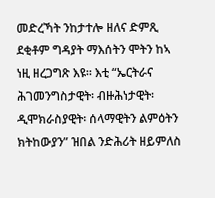መድረኻት ንከታተሎ ዘለና ድምጺ ደቂቶም ግዳያት ማእሰትን ሞትን ከኣ ነዚ ዘረጋግጽ እዩ። እቲ “ኤርትራና ሕገመንግስታዊት፡ ብዙሕነታዊት፡ ዲሞክራስያዊት፡ ሰላማዊትን ልምዕትን ክትከውያን” ዝበል ንድሕሪት ዘይምለስ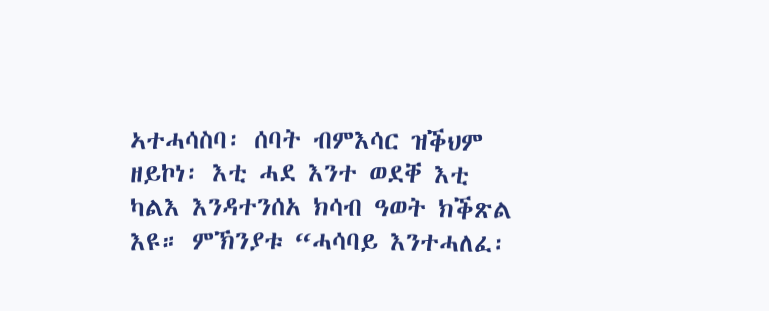ኣተሓሳስባ፡ ሰባት ብምእሳር ዝቕህም ዘይኮነ፡ እቲ ሓደ እንተ ወደቐ እቲ ካልእ እንዳተንሰአ ክሳብ ዓወት ክቕጽል እዩ። ምኽንያቱ “ሓሳባይ እንተሓለፈ፡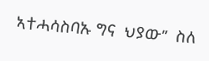ኣተሓሳስባኡ ግና  ህያው”  ስለ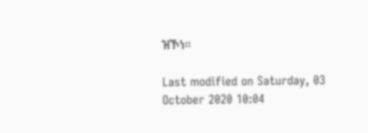ዝኾነ።

Last modified on Saturday, 03 October 2020 10:04